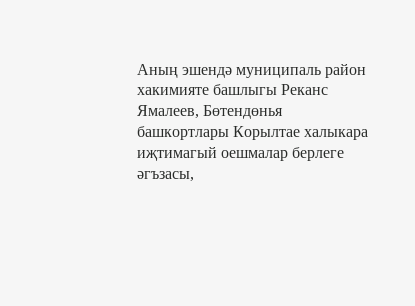Аның эшендә муниципаль район хакимияте башлыгы Реканс Ямалеев, Бөтендөнья башкортлары Корылтае халыкара иҗтимагый оешмалар берлеге әгъзасы,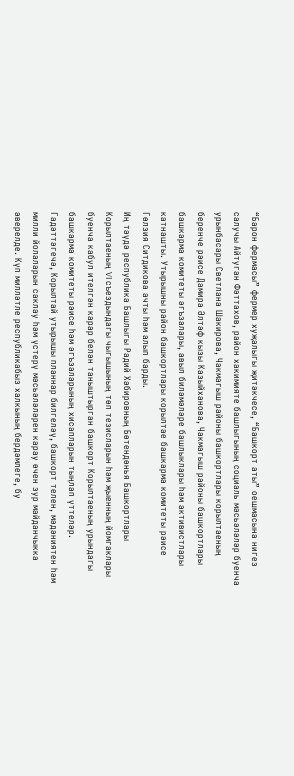“Барон фермасы” фермер хуҗалыгы җитәкчесе, “Башкорт аты” оешмасына нигез салучы Айтуган Фәттахов, район хакимияте башлыгының социаль мәсьәләләр буенча урынбасары Светлана Шакирова, Чакмагыш районы башкортлары корылтаеның беренче рәисе Дамира Әлтәф кызы Казыйханова, Чакмагыш районы башкортлары башкарма комитеты әгъзалары, авыл биләмәләре башлыклары һәм активистлары катнашты. Утырышны район башкортлары корылтае башкарма комитеты рәисе Гөлзия Ситдикова ачты һәм алып барды.
Иң тәүдә республика Башлыгы Радий Хәбировның Бөтендөнья Башкортлары Корылтаеның VI съездындагы чыгышының төп тезисларын һәм җыенның йомгаклары буенча кабул ителгән карар белән таныштырган башкорт Корылтаеның урындагы башкарма комитеты рәисе һәм әгъзаларының хисапларын тыңлап үттеләр. Гадәттәгечә, Корылтай утырышы планнар билгеләү, башкорт телен, мәдәниятен һәм милли йолаларын саклау һәм үстерү мәсьәләләрен карау өчен зур майданчыкка әверелде. Күп милләтле республикабыз халкының бердәмлеге, бу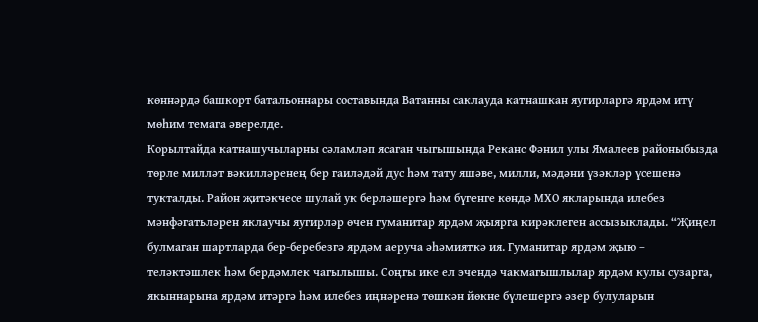көннәрдә башкорт батальоннары составында Ватанны саклауда катнашкан яугирларгә ярдәм итү мөһим темага әверелде.
Корылтайда катнашучыларны сәламләп ясаган чыгышында Реканс Фәнил улы Ямалеев районыбызда төрле милләт вәкилләренең бер гаиләдәй дус һәм тату яшәве, милли, мәдәни үзәкләр үсешенә тукталды. Район җитәкчесе шулай ук берләшергә һәм бүгенге көндә МХО якларында илебез мәнфәгатьләрен яклаучы яугирләр өчен гуманитар ярдәм җыярга кирәклеген ассызыклады. “Җиңел булмаган шартларда бер-беребезгә ярдәм аеруча әһәмияткә ия. Гуманитар ярдәм җыю – теләктәшлек һәм бердәмлек чагылышы. Соңгы ике ел эчендә чакмагышлылар ярдәм кулы сузарга, якыннарына ярдәм итәргә һәм илебез иңнәренә төшкән йөкне бүлешергә әзер булуларын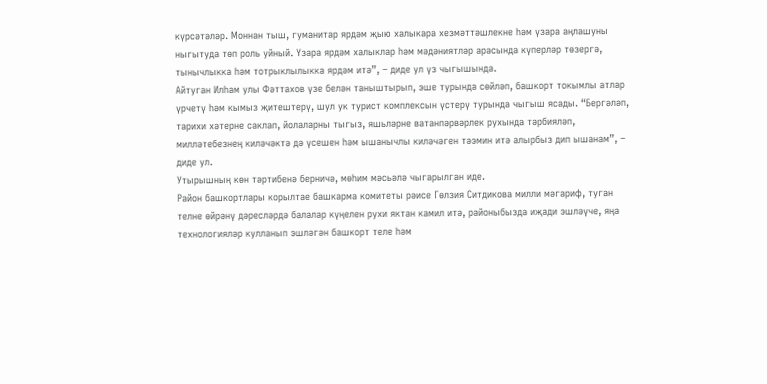күрсәтәләр. Моннан тыш, гуманитар ярдәм җыю халыкара хезмәттәшлекне һәм үзара аңлашуны ныгытуда төп роль уйный. Үзара ярдәм халыклар һәм мәдәниятләр арасында күперләр төзергә, тынычлыкка һәм тотрыклылыкка ярдәм итә”, – диде ул үз чыгышында.
Айтуган Илһам улы Фәттахов үзе белән таныштырып, эше турында сөйләп, башкорт токымлы атлар үрчетү һәм кымыз җитештерү, шул ук турист комплексын үстерү турында чыгыш ясады. “Бергәләп, тарихи хәтерне саклап, йолаларны тыгыз, яшьләрне ватанпәрвәрлек рухында тәрбияләп, милләтебезнең киләчәктә дә үсешен һәм ышанычлы киләчәген тәэмин итә алырбыз дип ышанам”, – диде ул.
Утырышның көн тәртибенә берничә, мөһим мәсьәлә чыгарылган иде.
Район башкортлары корылтае башкарма комитеты рәисе Гөлзия Ситдикова милли мәгариф, туган телне өйрәнү дәресләрдә балалар күңелен рухи яктан камил итә, районыбызда иҗади эшләүче, яңа технологияләр кулланып эшләгән башкорт теле һәм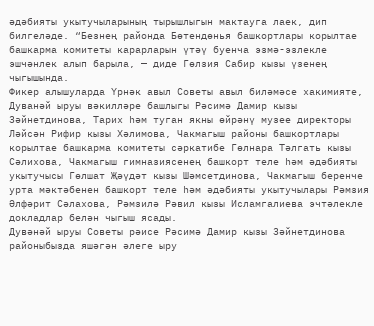әдәбияты укытучыларының тырышлыгын мактауга лаек, дип билгеләде. “Безнең районда Бөтендөнья башкортлары корылтае башкарма комитеты карарларын үтәү буенча эзмә-эзлекле эшчәнлек алып барыла, — диде Гөлзия Сабир кызы үзенең чыгышында.
Фикер алышуларда Үрнәк авыл Советы авыл биләмәсе хакимияте, Дуванәй ыруы вәкилләре башлыгы Рәсимә Дамир кызы Зәйнетдинова, Тарих һәм туган якны өйрәнү музее директоры Ләйсән Рифир кызы Хәлимова, Чакмагыш районы башкортлары корылтае башкарма комитеты сәркатибе Гөлнара Тәлгать кызы Сәлихова, Чакмагыш гимназиясенең башкорт теле һәм әдәбияты укытучысы Гөлшат Җәүдәт кызы Шәмсетдинова, Чакмагыш беренче урта мәктәбенен башкорт теле һәм әдәбияты укытучылары Рәмзия Әлфәрит Сәлахова, Рәмзилә Рәвил кызы Исламгалиева эчтәлекле докладлар белән чыгыш ясады.
Дувәнәй ыруы Советы рәисе Рәсимә Дамир кызы Зәйнетдинова районыбызда яшәгән әлеге ыру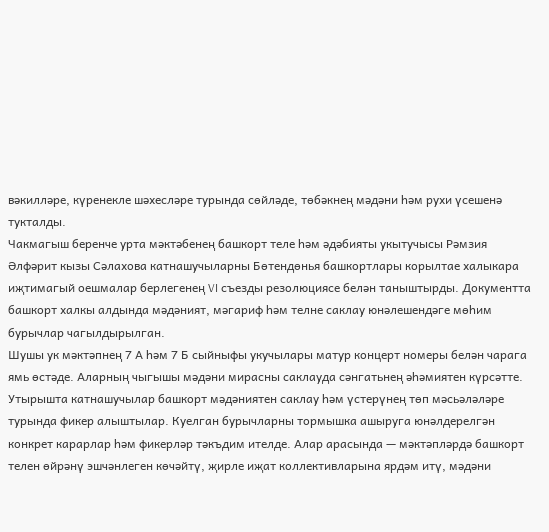вәкилләре, күренекле шәхесләре турында сөйләде, төбәкнең мәдәни һәм рухи үсешенә тукталды.
Чакмагыш беренче урта мәктәбенең башкорт теле һәм әдәбияты укытучысы Рәмзия Әлфәрит кызы Сәлахова катнашучыларны Бөтендөнья башкортлары корылтае халыкара иҗтимагый оешмалар берлегенең VI съезды резолюциясе белән таныштырды. Документта башкорт халкы алдында мәдәният, мәгариф һәм телне саклау юнәлешендәге мөһим бурычлар чагылдырылган.
Шушы ук мәктәпнең 7 А һәм 7 Б сыйныфы укучылары матур концерт номеры белән чарага ямь өстәде. Аларның чыгышы мәдәни мирасны саклауда сәнгатьнең әһәмиятен күрсәтте.
Утырышта катнашучылар башкорт мәдәниятен саклау һәм үстерүнең төп мәсьәләләре турында фикер алыштылар. Куелган бурычларны тормышка ашыруга юнәлдерелгән конкрет карарлар һәм фикерләр тәкъдим ителде. Алар арасында — мәктәпләрдә башкорт телен өйрәнү эшчәнлеген көчәйтү, җирле иҗат коллективларына ярдәм итү, мәдәни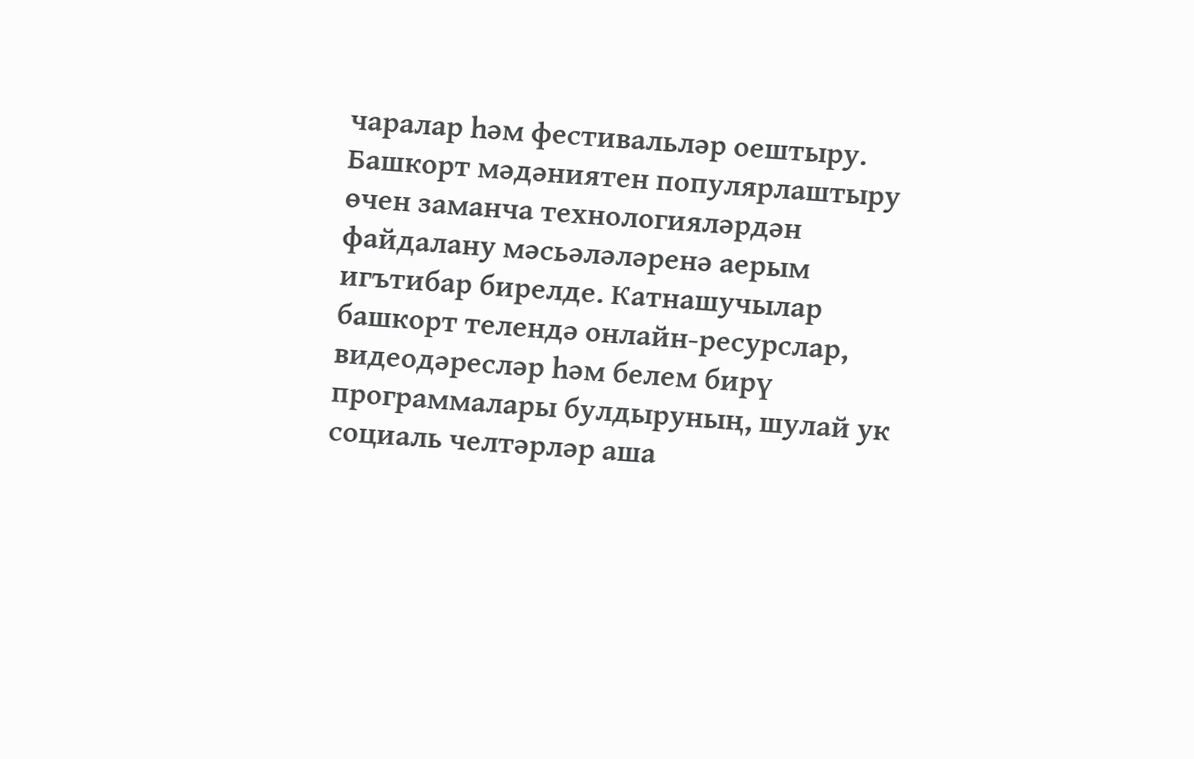чаралар һәм фестивальләр оештыру. Башкорт мәдәниятен популярлаштыру өчен заманча технологияләрдән файдалану мәсьәләләренә аерым игътибар бирелде. Катнашучылар башкорт телендә онлайн-ресурслар, видеодәресләр һәм белем бирү программалары булдыруның, шулай ук социаль челтәрләр аша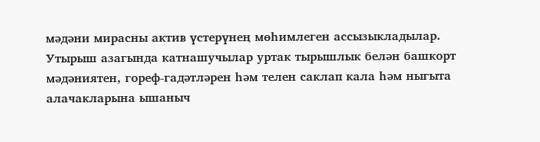мәдәни мирасны актив үстерүнең мөһимлеген ассызыкладылар. Утырыш азагында катнашучылар уртак тырышлык белән башкорт мәдәниятен, гореф-гадәтләрен һәм телен саклап кала һәм ныгыта алачакларына ышаныч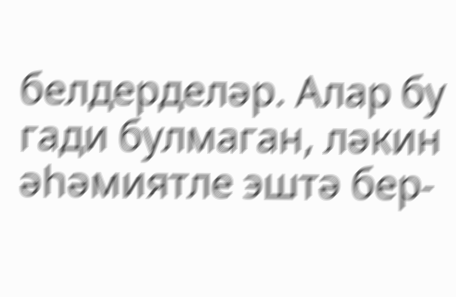белдерделәр. Алар бу гади булмаган, ләкин әһәмиятле эштә бер-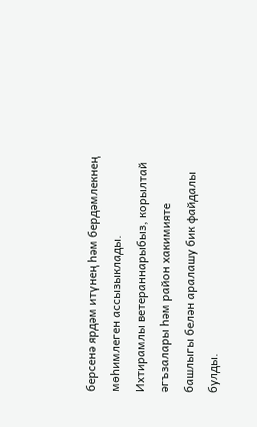берсенә ярдәм итүнең һәм бердәмлекнең мөһимлеген ассызыклады.
Ихтирамлы ветераннарыбыз, корылтай әгъзалары һәм район хакимияте башлыгы белән аралашу бик файдалы булды.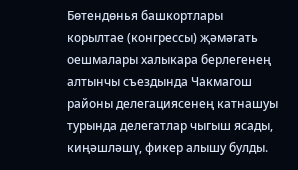Бөтендөнья башкортлары корылтае (конгрессы) җәмәгать оешмалары халыкара берлегенең алтынчы съездында Чакмагош районы делегациясенең катнашуы турында делегатлар чыгыш ясады, киңәшләшү, фикер алышу булды.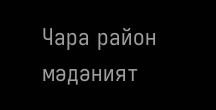Чара район мәдәният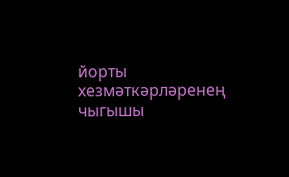йорты хезмәткәрләренең чыгышы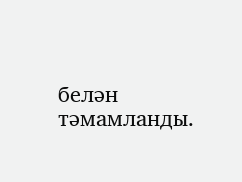белән тәмамланды.